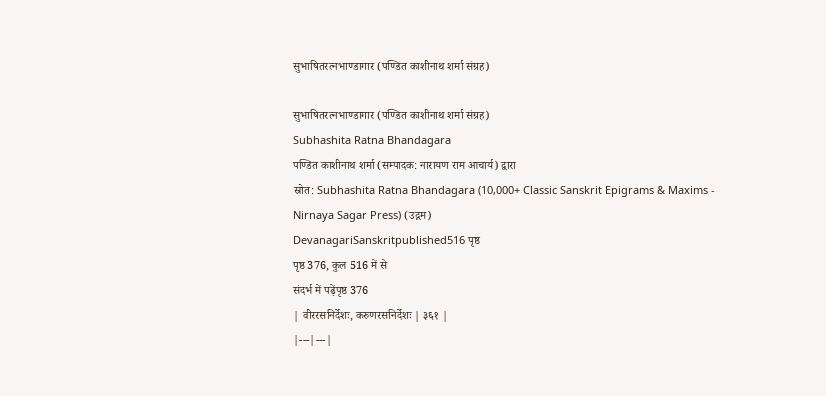सुभाषितरत्नभाण्डागार (पण्डित काशीनाथ शर्मा संग्रह)

सुभाषितरत्नभाण्डागार (पण्डित काशीनाथ शर्मा संग्रह)
Subhashita Ratna Bhandagara
पण्डित काशीनाथ शर्मा (सम्पादक: नारायण राम आचार्य) द्वारा
स्रोत: Subhashita Ratna Bhandagara (10,000+ Classic Sanskrit Epigrams & Maxims - Nirnaya Sagar Press) (उद्गम)
DevanagariSanskritpublished516 पृष्ठ
पृष्ठ 376, कुल 516 में से
संदर्भ में पढ़ेंपृष्ठ 376
| वीररसनिर्देशः, करुणरसनिर्देशः | ३६१ |
|---|---|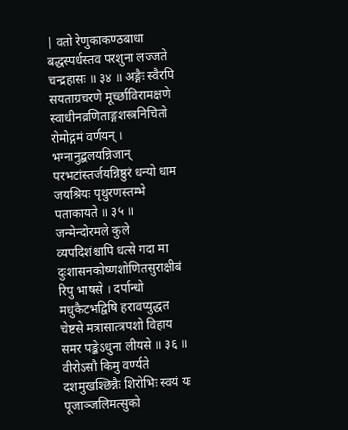| वतो रेणुकाकण्ठबाधा बद्धस्पर्धस्तव परशुना लज्जते चन्द्रहासः ॥ ३४ ॥ अङ्गैः स्वैरपि सयताग्रचरणे मूर्च्छाविरामक्षणे स्वाधीनव्रणिताङ्गशस्त्रनिचितो रोमोद्गमं वर्णयन् । भग्नानुद्बलयन्निजान् परभटांस्तर्जयन्निष्ठुरं धन्यो धाम जयश्रियः पृथुरणस्तम्भे पताकायते ॥ ३५ ॥ जन्मेन्दोरमले कुले व्यपदिशंश्चापि धत्से गदा मा दुःशासनकोष्णशोणितसुराक्षीबं रिपु भाषसे । दर्पान्धो मधुकैटभद्विषि हरावप्युद्धत चेष्टसे मत्रासात्त्रपशो विहाय समर पङ्केऽधुना लीयसे ॥ ३६ ॥ वीरोऽसौ किमु वर्ण्यते दशमुखश्छिन्नैः शिरोभिः स्वयं यः पूजाञ्जलिमत्सुको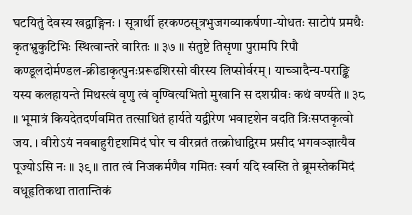घटयितुं देवस्य खद्वाङ्गिनः । सूत्रार्थी हरकण्ठसूत्रभुजगव्याकर्षणा-योधतः साटोपं प्रमथैः कृतभ्रुकुटिभिः स्थित्वान्तरे वारितः ॥ ३७ ॥ संतुष्टे तिसृणा पुरामपि रिपौ कण्डूलदोर्मण्डल-क्रीडाकृत्पुनःप्ररूढशिरसो वीरस्य लिप्सोर्वरम् । याच्ञादैन्य-पराङ्कि यस्य कलहायन्ते मिथस्त्वं वृणु त्वं वृण्वित्यभितो मुखानि स दशग्रीवः कथं वर्ण्यते ॥ ३८ ॥ भूमात्रं कियदेतदर्णवमित तत्साधितं हार्यते यद्वीरेण भवादृशेन वदति त्रिःसप्तकृत्वो जय. । वीरोऽयं नवबाहुरीदृशमिदं घोर च वीरव्रतं तत्क्रोधाद्विरम प्रसीद भगवञ्ज्ञात्यैव पूज्योऽसि नः ॥ ३९ ॥ तात त्वं निजकर्मणैव गमितः स्वर्ग यदि स्वस्ति ते ब्रूमस्तेकमिदं वधूहृतिकथा तातान्तिकं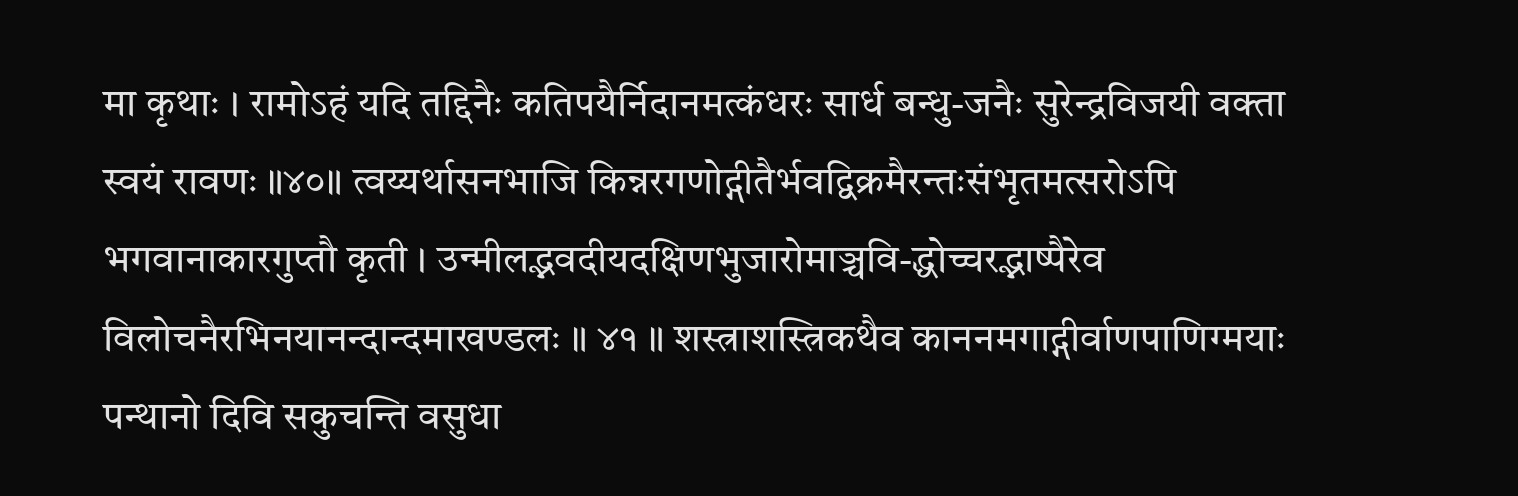मा कृथाः । रामोऽहं यदि तद्दिनैः कतिपयैर्निदानमत्कंधरः सार्ध बन्धु-जनैः सुरेन्द्रविजयी वक्ता स्वयं रावणः ॥४०॥ त्वय्यर्थासनभाजि किन्नरगणोद्गीतैर्भवद्विक्रमैरन्तःसंभृतमत्सरोऽपि भगवानाकारगुप्तौ कृती । उन्मीलद्भवदीयदक्षिणभुजारोमाञ्चवि-द्धोच्चरद्भाष्पैरेव विलोचनैरभिनयानन्दान्दमाखण्डलः ॥ ४१ ॥ शस्त्राशस्त्रिकथैव काननमगाद्गीर्वाणपाणिग्मयाः पन्थानो दिवि सकुचन्ति वसुधा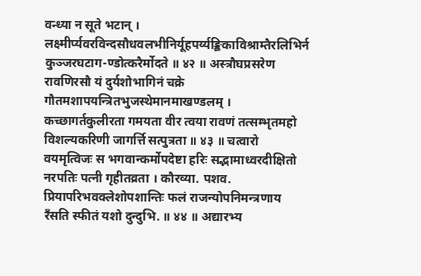वन्ध्या न सूते भटान् । लक्ष्मीर्प्यवरविन्दसौधवलभीनिर्यूहपर्य्यङ्किकाविश्राम्तैरलिभिर्न कुञ्जरघटाग-ण्डोत्करैर्मोदते ॥ ४२ ॥ अस्त्रौघप्रसरेण रावणिरसौ यं दुर्यशोभागिनं चक्रे गौतमशापयन्त्रितभुजस्थेमानमाखण्डलम् । कच्छागर्तकुलीरता गमयता वीर त्वया रावणं तत्सम्भृतमहो विशल्यकरिणी जागर्त्ति सत्पुत्रता ॥ ४३ ॥ चत्वारो वयमृत्विजः स भगवान्कर्मोपदेष्टा हरिः सद्भामाध्वरदीक्षितो नरपतिः पत्नी गृहीतव्रता । कौरव्या. पशव. प्रियापरिभवक्लेशोपशान्तिः फलं राजन्योपनिमन्त्रणाय रँसति स्फीतं यशो दुन्दुभि. ॥ ४४ ॥ अद्यारभ्य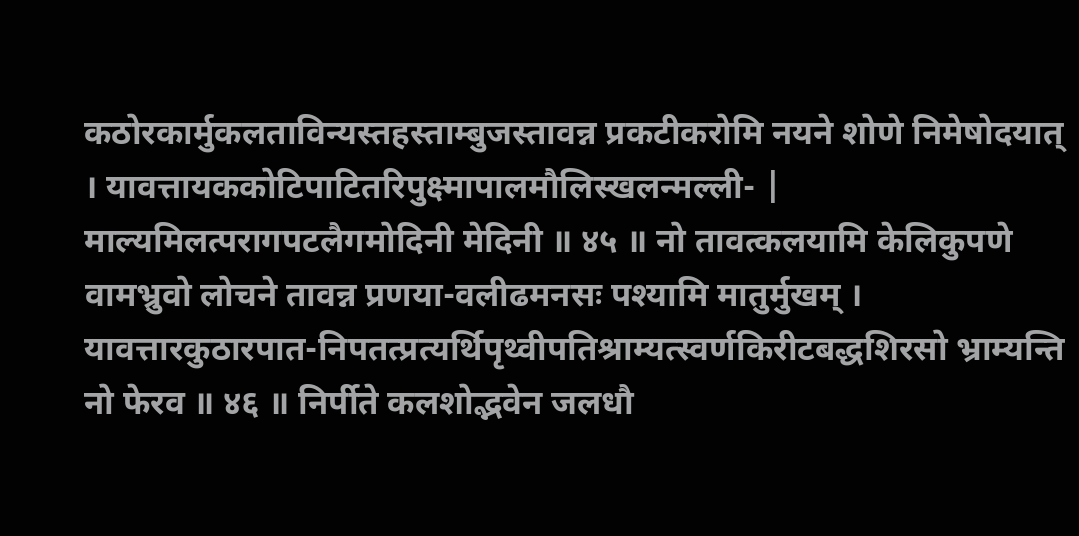कठोरकार्मुकलताविन्यस्तहस्ताम्बुजस्तावन्न प्रकटीकरोमि नयने शोणे निमेषोदयात् । यावत्तायककोटिपाटितरिपुक्ष्मापालमौलिस्खलन्मल्ली- | माल्यमिलत्परागपटलैगमोदिनी मेदिनी ॥ ४५ ॥ नो तावत्कलयामि केलिकुपणे वामभ्रुवो लोचने तावन्न प्रणया-वलीढमनसः पश्यामि मातुर्मुखम् । यावत्तारकुठारपात-निपतत्प्रत्यर्थिपृथ्वीपतिश्राम्यत्स्वर्णकिरीटबद्धशिरसो भ्राम्यन्ति नो फेरव ॥ ४६ ॥ निर्पीते कलशोद्भवेन जलधौ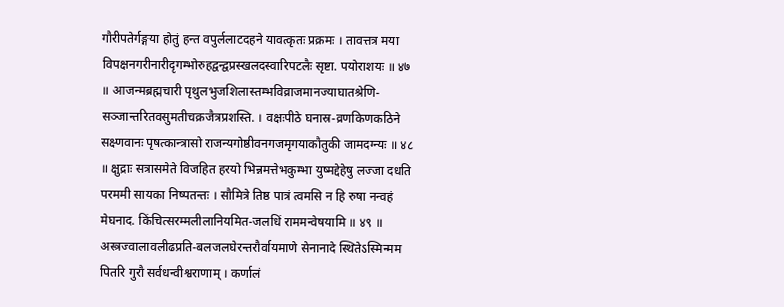गौरीपतेर्गङ्गया होतुं हन्त वपुर्ललाटदहने यावत्कृतः प्रक्रमः । तावत्तत्र मया विपक्षनगरीनारीदृगम्भोरुहद्वन्द्वप्रस्खलदस्वारिपटलैः सृष्टा. पयोराशयः ॥ ४७ ॥ आजन्मब्रह्मचारी पृथुलभुजशिलास्तम्भविव्राजमानज्याघातश्रेणि-सञ्जान्तरितवसुमतीचक्रजैत्रप्रशस्ति. । वक्षःपीठे घनास्र-व्रणकिणकठिने सक्ष्णवानः पृषत्कान्त्रासो राजन्यगोष्ठीवनगजमृगयाकौतुकी जामदग्न्यः ॥ ४८ ॥ क्षुद्राः सत्रासमेते विजहित हरयो भिन्नमत्तेभकुम्भा युष्मद्देहेषु लज्जा दधति परममी सायका निष्पतन्तः । सौमित्रे तिष्ठ पात्रं त्वमसि न हि रुषा नन्वहं मेघनाद. किंचित्सरम्मलीलानियमित-जलधिं राममन्वेषयामि ॥ ४९ ॥ अस्त्रज्वालावलीढप्रति-बलजलघेरन्तरौर्वायमाणे सेनानादे स्थितेऽस्मिन्मम पितरि गुरौ सर्वधन्वीश्वराणाम् । कर्णालं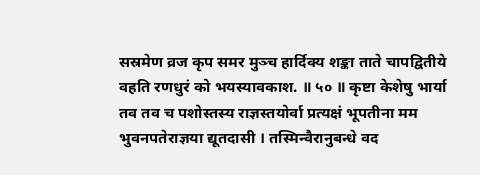सस्रमेण व्रज कृप समर मुञ्च हार्दिक्य शङ्का ताते चापद्वितीये वहति रणधुरं को भयस्यावकाश. ॥ ५० ॥ कृष्टा केशेषु भार्या तव तव च पशोस्तस्य राज्ञस्तयोर्वा प्रत्यक्षं भूपतीना मम भुवनपतेराज्ञया द्यूतदासी । तस्मिन्वैरानुबन्धे वद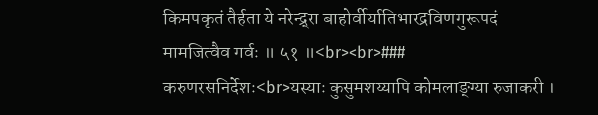किमपकृतं तैर्हता ये नरेन्द्र्रा बाहोर्वीर्यातिभारद्रविणगुरूपदं मामजित्वैव गर्वः ॥ ५१ ॥<br><br>### करुणरसनिर्देशः<br>यस्याः कुसुमशय्यापि कोमलाङ्ग्या रुजाकरी ।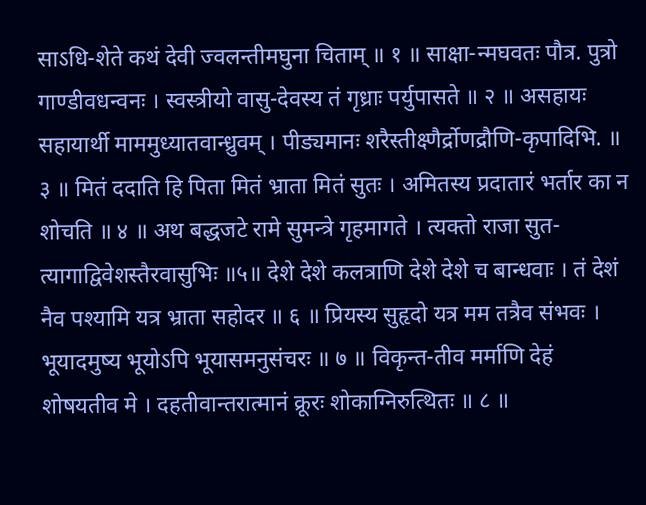साऽधि-शेते कथं देवी ज्वलन्तीमघुना चिताम् ॥ १ ॥ साक्षा-न्मघवतः पौत्र. पुत्रो गाण्डीवधन्वनः । स्वस्त्रीयो वासु-देवस्य तं गृध्राः पर्युपासते ॥ २ ॥ असहायः सहायार्थी माममुध्यातवान्ध्रुवम् । पीड्यमानः शरैस्तीक्ष्णैर्द्रोणद्रौणि-कृपादिभि. ॥ ३ ॥ मितं ददाति हि पिता मितं भ्राता मितं सुतः । अमितस्य प्रदातारं भर्तार का न शोचति ॥ ४ ॥ अथ बद्धजटे रामे सुमन्त्रे गृहमागते । त्यक्तो राजा सुत-त्यागाद्विवेशस्तैरवासुभिः ॥५॥ देशे देशे कलत्राणि देशे देशे च बान्धवाः । तं देशं नैव पश्यामि यत्र भ्राता सहोदर ॥ ६ ॥ प्रियस्य सुहृदो यत्र मम तत्रैव संभवः । भूयादमुष्य भूयोऽपि भूयासमनुसंचरः ॥ ७ ॥ विकृन्त-तीव मर्माणि देहं शोषयतीव मे । दहतीवान्तरात्मानं क्रूरः शोकाग्निरुत्थितः ॥ ८ ॥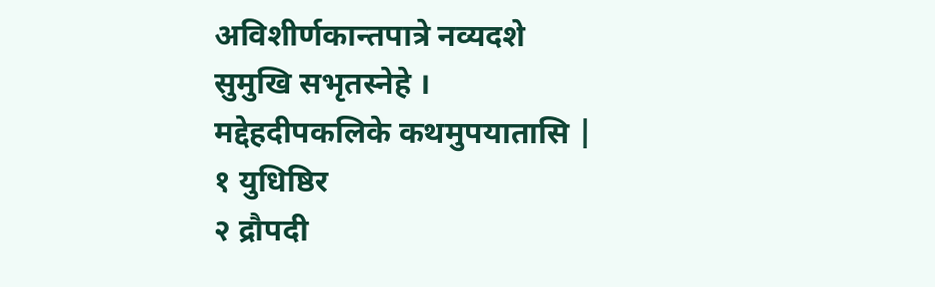अविशीर्णकान्तपात्रे नव्यदशे सुमुखि सभृतस्नेहे । मद्देहदीपकलिके कथमुपयातासि |
१ युधिष्ठिर
२ द्रौपदी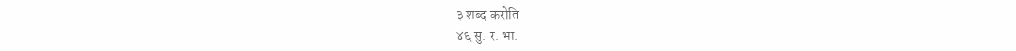३ शब्द करोति
४६ सु. र. भा.